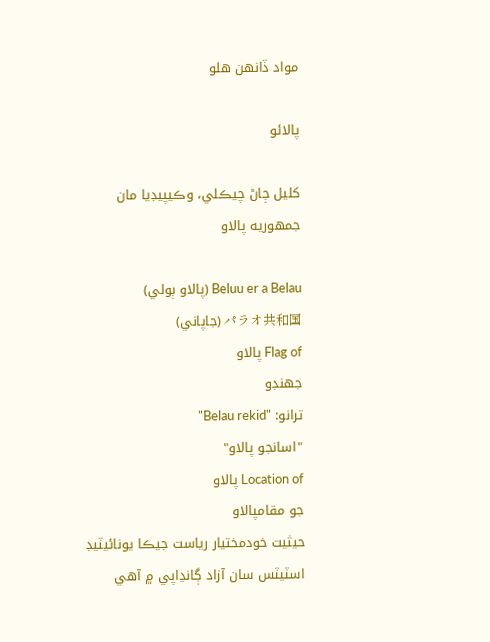مواد ڏانھن هلو

پالائو

کليل ڄاڻ چيڪلي، وڪيپيڊيا مان
جمهوريه پالاو

Beluu er a Belau (پالاو ٻولي)
パラオ共和国 (جاپاني)
Flag of پالاو
جھنڊو
ترانو: "Belau rekid"
"اسانجو پالاو"
Location of پالاو
جو مقامپالاو
حیثیت خودمختيار رياست جيڪا يونائيٽيڊ اسٽيٽس سان آزاد ڳانڍاپي ۾ آھي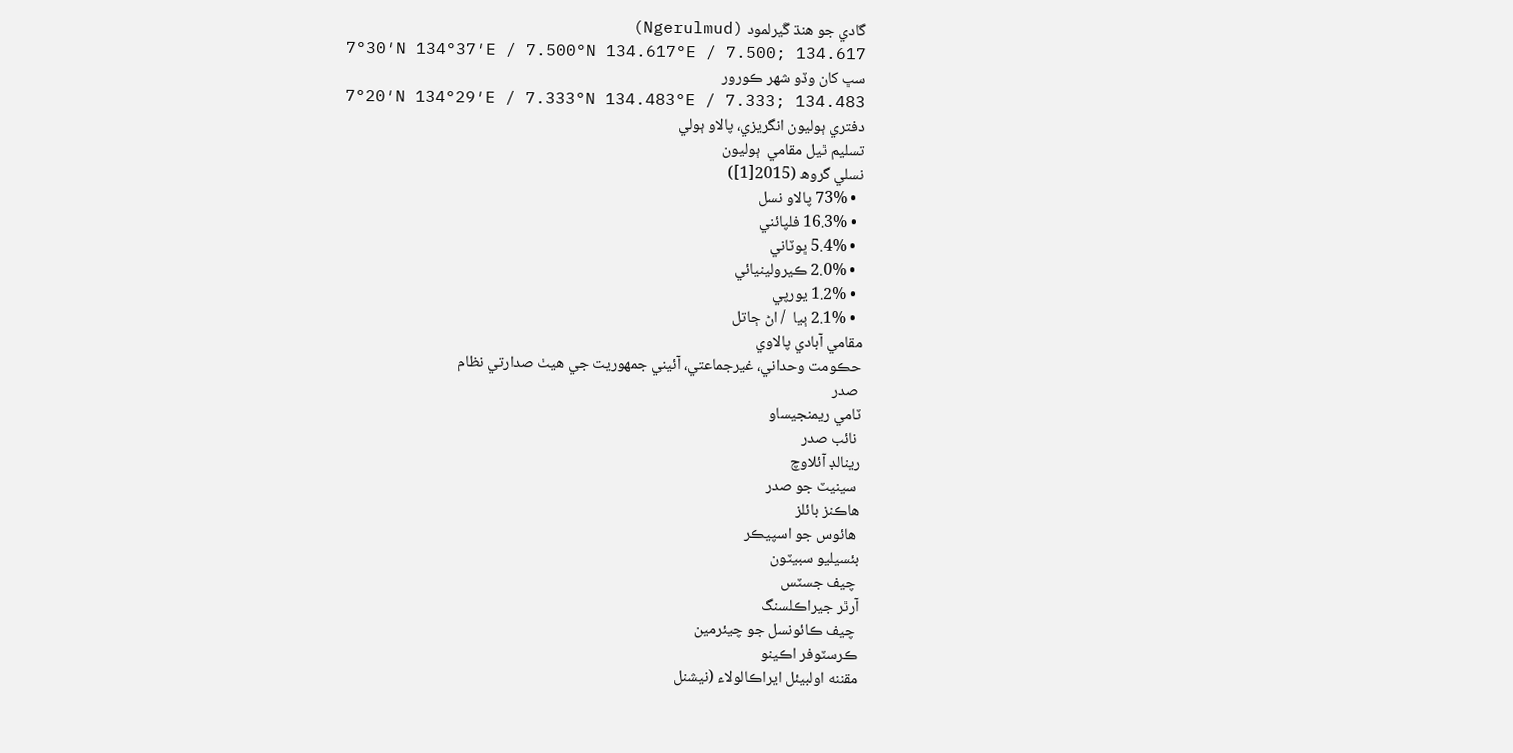گادي جو هنڌ ڱيرلمود (Ngerulmud)
7°30′N 134°37′E / 7.500°N 134.617°E / 7.500; 134.617
سڀ کان وڏو شهر ڪورور
7°20′N 134°29′E / 7.333°N 134.483°E / 7.333; 134.483
دفتري ٻوليون انگريزي، پالاو ٻولي
تسلیم ٿيل مقامي  ٻوليون
نسلي گروھ (2015[1])
  • 73% پالاو نسل
  • 16.3% فلپائني
  • 5.4% ڀوٽاني
  • 2.0% ڪيرولينيائي
  • 1.2% يورپي
  • 2.1% ٻيا  / اڻ ڄاتل
مقامي آبادي پالاوي
حڪومت وحداني، غيرجماعتي، آئيني جمهوريت جي هيٺ صدارتي نظام
 صدر
ٽامي ريمنجيساو
 نائب صدر
رينالڊ آئلاوچ
 سينيٽ جو صدر
ھاڪنز بائلز
 ھائوس جو اسپيڪر
بئسيليو سبيٽون
 چيف جسٽس
آرٿر جيراڪلسنگ
 چيف ڪائونسل جو چيئرمين
ڪرسٽوفر اڪينو
مقننه اولبيئل ايراڪالولاء (نيشنل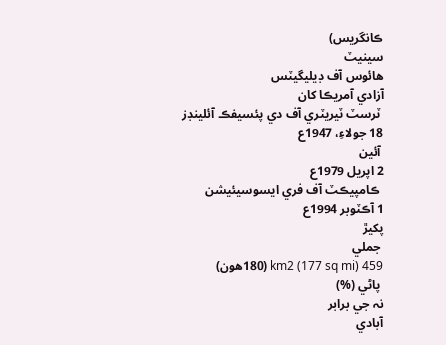ڪانگريس)
سينيٽ
ھائوس آف ڊيليگيٽس
آزادي آمريڪا کان
 ٽرسٽ ٽيريٽري آف دي پئسيفڪ آئلينڊز
18 جولاءِ، 1947ع
 آئين
2 اپريل 1979ع
 ڪامپيڪٽ آف فري ايسوسيئيشن
1 آڪٽوبر 1994ع
پکيڙ
 جملي
459 km2 (177 sq mi) (180هون)
 پاڻي (%)
نہ جي برابر
آبادي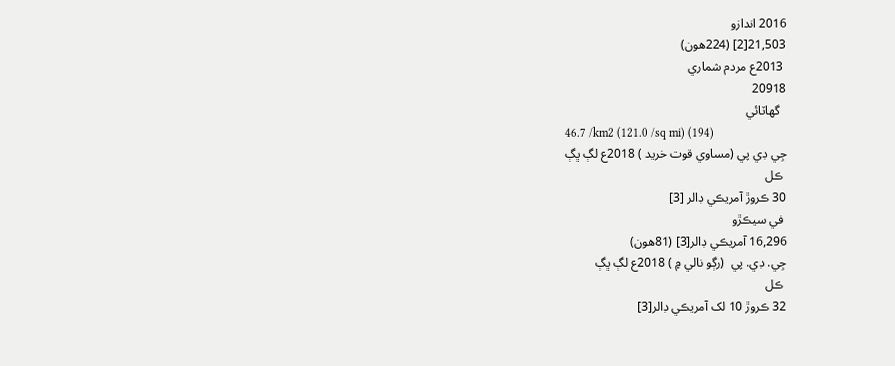2016 اندازو
21,503[2] (224هون)
 2013ع مردم شماري
20918
  گھاٽائي
46.7 /km2 (121.0 /sq mi) (194)
جِي ڊي پي (مساوي قوت خريد ) 2018ع لڳ ڀڳ
 ڪل
30 ڪروڙ آمريڪي ڊالر [3]
 في سيڪڙو
16,296 آمريڪي ڊالر[3] (81هون)
جِي. ڊي. پي  (رڳو نالي ۾ ) 2018ع لڳ ڀڳ
 ڪل
32 ڪروڙ 10 لک آمريڪي ڊالر[3]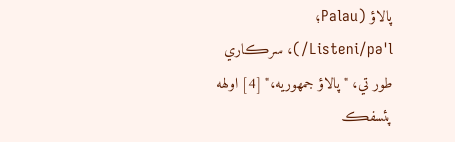پالاؤ (Palau؛ Listeni/pəˈl/)، سرڪاري طور تي، "پالاؤ جمهوريه،" [4] اولهه پئسفڪ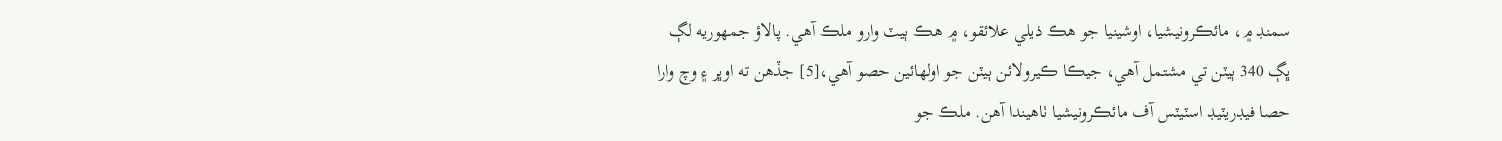سمنڊ ۾، مائڪرونيشيا، اوشينيا جو هڪ ذيلي علائقو، ۾ هڪ ٻيٽ وارو ملڪ آهي. پالاؤ جمهوريه لڳ ڀڳ 340 ٻيٽن تي مشتمل آهي، جيڪا ڪيرولائن ٻيٽن جو اولهائين حصو آهي،[5] جڏهن ته اوڀر ۽ وچ وارا حصا فيڊريٽيڊ اسٽيٽس آف مائڪرونيشيا ٺاهيندا آهن. ملڪ جو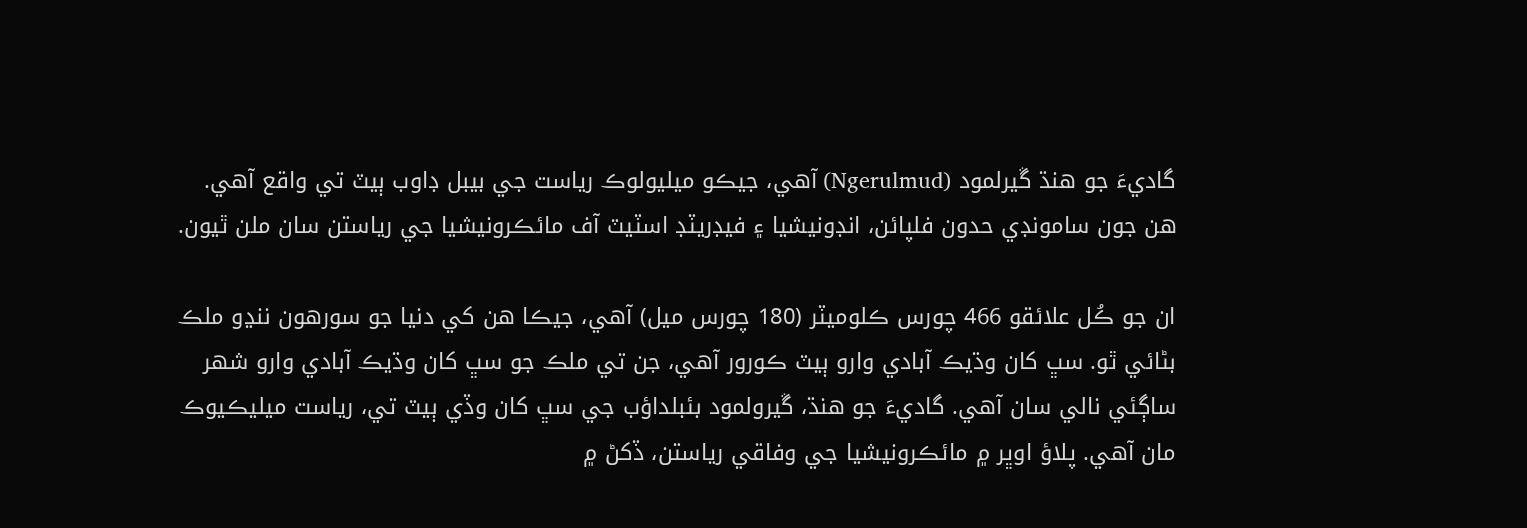گاديءَ جو هنڌ ڱيرلمود (Ngerulmud) آھي، جيڪو ميليولوڪ رياست جي بيبل ڊاوب ٻيٽ تي واقع آهي. ھن جون سامونڊي حدون فلپائن، انڊونيشيا ۽ فيڊريٽڊ اسٽيٽ آف مائڪرونيشيا جي رياستن سان ملن ٿيون.

ان جو ڪُل علائقو 466 چورس ڪلوميٽر (180 چورس ميل) آهي، جيڪا هن کي دنيا جو سورهون ننڍو ملڪ بڻائي ٿو. سڀ کان وڌيڪ آبادي وارو ٻيٽ ڪورور آهي، جن تي ملڪ جو سڀ کان وڌيڪ آبادي وارو شهر ساڳئي نالي سان آهي. گاديءَ جو هنڌ، ڱيرولمود بئبلداؤب جي سڀ کان وڏي ٻيٽ تي، رياست ميليڪيوڪ مان آهي. پلاؤ اوڀر ۾ مائڪرونيشيا جي وفاقي رياستن، ڏکڻ ۾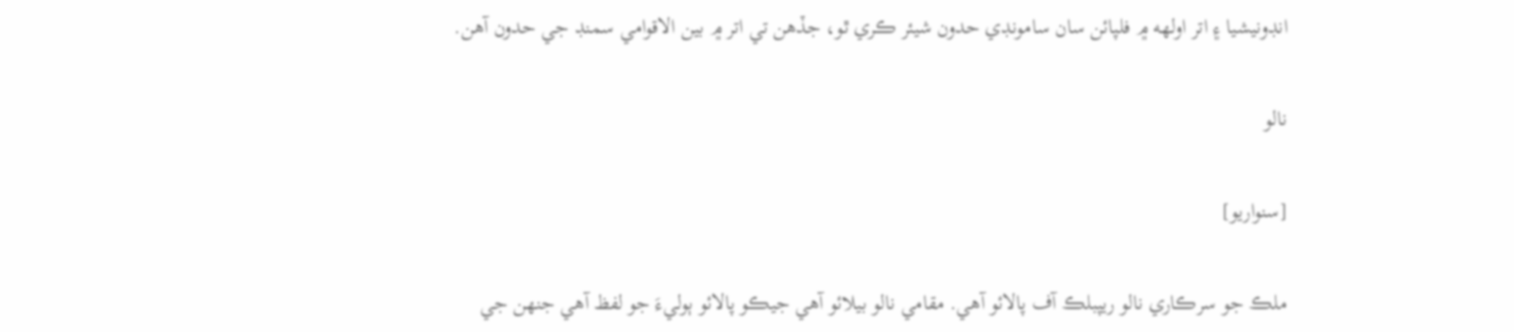انڊونيشيا ۽ اتر اولهه ۾ فلپائن سان سامونڊي حدون شيئر ڪري ٿو، جڏهن تي اتر ۾ بين الاقوامي سمنڊ جي حدون آهن.

نالو

[سنواريو]

ملڪ جو سرڪاري نالو ريپبلڪ آف پالائو آھي. مقامي نالو بيلائو آھي جيڪو پالائو ٻوليءَ جو لفظ آهي جنھن جي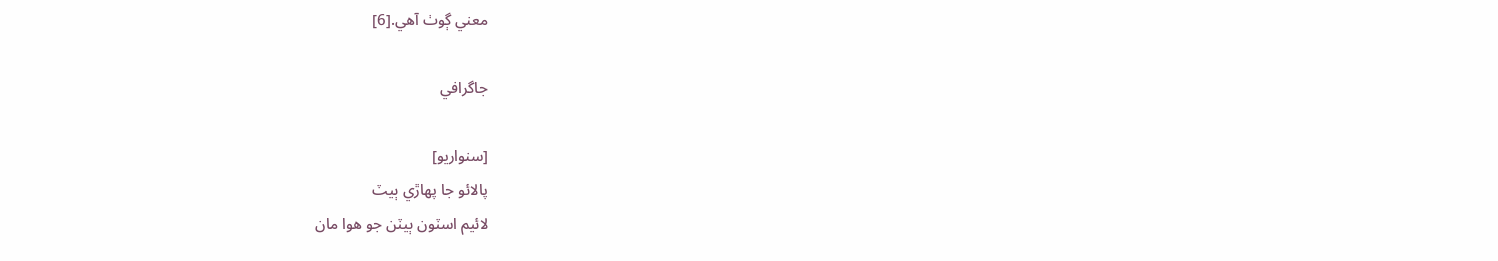معني ڳوٺ آهي.[6]

جاگرافي

[سنواريو]
پالائو جا پھاڙي ٻيٽ
لائيم اسٽون ٻيٽن جو ھوا مان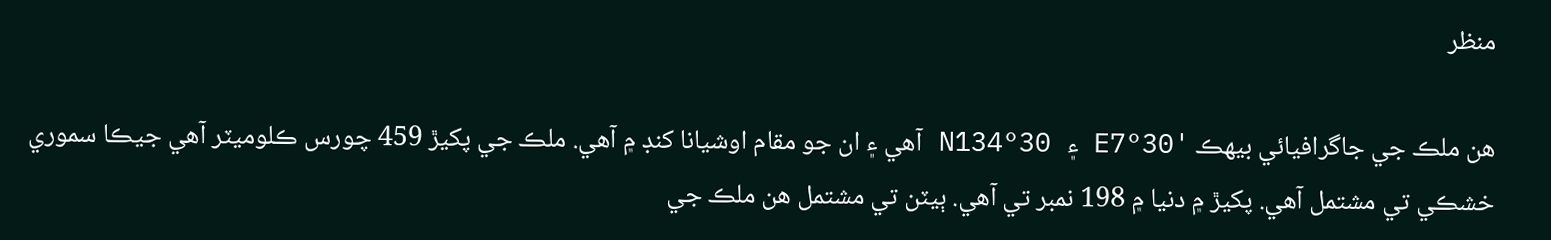منظر

ھن ملڪ جي جاگرافيائي بيهڪ 'E7°30 ۽ N134°30 آھي ۽ ان جو مقام اوشيانا کنڊ ۾ آهي. ملڪ جي پکيڙ 459 چورس ڪلوميٽر آهي جيڪا سموري خشڪي تي مشتمل آهي. پکيڙ ۾ دنيا ۾ 198 نمبر تي آهي. ٻيٽن تي مشتمل ھن ملڪ جي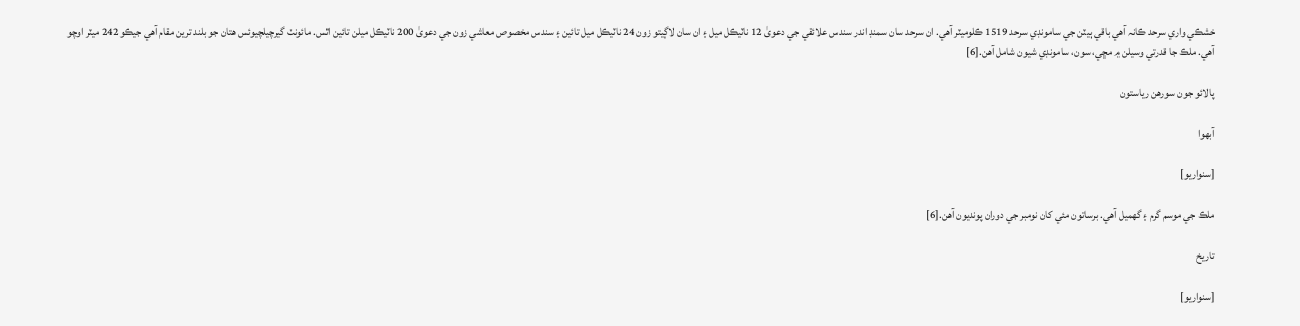خشڪي واري سرحد ڪانہ آھي باقي ٻيٽن جي سامونڊي سرحد 1519 ڪلوميٽر آهي. ان سرحد سان سمنڊ اندر سندس علائقي جي دعویٰ 12 ناٽيڪل ميل ۽ ان سان لاڳيتو زون 24 ناٽيڪل ميل تائين ۽ سندس مخصوص معاشي زون جي دعویٰ 200 ناٽيڪل ميلن تائين اٿس. مائونٽ گيرچيلچيوئس ھتان جو بلند ترين مقام آھي جيڪو 242 ميٽر اوچو آهي. ملڪ جا قدرتي وسيلن ۾ مڇي، سون، سامونڊي شيون شامل آهن.[6]

پالائو جون سورھن رياستون

آبهوا

[سنواريو]

ملڪ جي موسم گرم ۽ گھميل آھي. برساتون مئي کان نومبر جي دوران پونديون آهن.[6]

تاريخ

[سنواريو]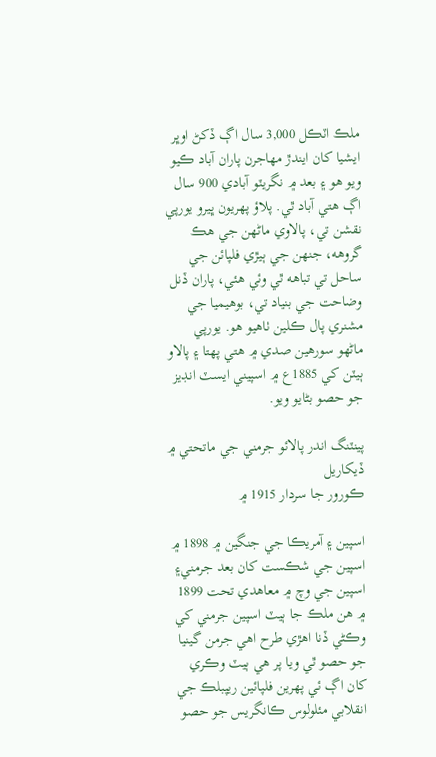ملڪ اٽڪل 3,000 سال اڳ ڏکڻ اوڀر ايشيا کان ايندڙ مهاجرن پاران آباد ڪيو ويو هو ۽ بعد ۾ نگريٽو آبادي 900 سال اڳ ھتي آباد ٿي. پلاؤ پهريون ڀيرو يورپي نقشن تي، پالاوي ماڻهن جي هڪ گروهه، جنهن جي ٻيڙي فلپائن جي ساحل تي تباهه ٿي وئي هئي، پاران ڏنل وضاحت جي بنياد تي، بوهيميا جي مشنري پال ڪلين ٺاهيو هو. يورپي ماڻهو سورھين صدي ۾ ھتي پھتا ۽ پالاو ٻيٽن کي 1885ع ۾ اسپيني ايسٽ انڊيز جو حصو بڻايو ويو.

پينٽنگ اندر پالائو جرمني جي ماتحتي ۾ ڏيکاريل
ڪورور جا سردار 1915 ۾

اسپين ۽ آمريڪا جي جنگين ۾ 1898 ۾ اسپين جي شڪست کان بعد جرمني۽ اسپين جي وچ ۾ معاھدي تحت 1899 ۾ ھن ملڪ جا ٻيٽ اسپين جرمني کي وڪڻي ڏنا اھڙي طرح اھي جرمن گينيا جو حصو ٿي ويا پر ھي ٻيٽ وڪري کان اڳ ئي پھرين فلپائين ريپبلڪ جي انقلابي مئلولوس ڪانگريس جو حصو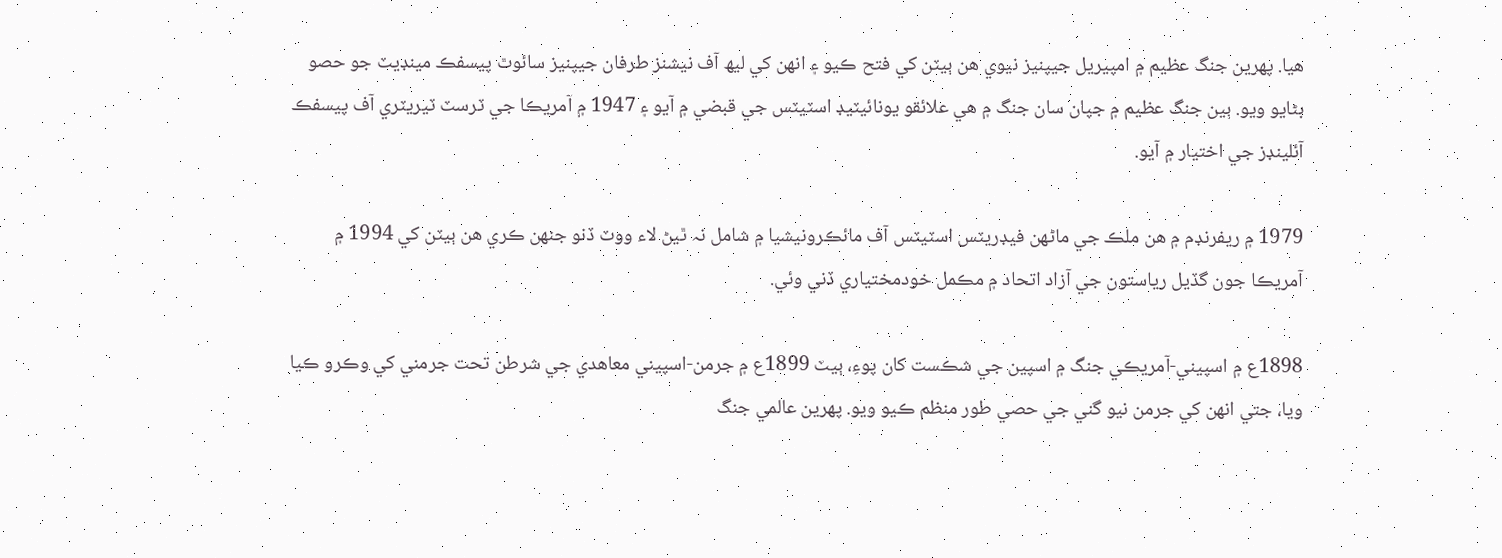ھيا. پھرين جنگ عظيم ۾ امپيريل جيپنيز نيوي ھن ٻيٽن کي فتح ڪيو ۽ انھن کي ليھ آف نيشنز طرفان جيپنيز سائوٿ پيسفڪ مينڊيٽ جو حصو بڻايو ويو. ٻين جنگ عظيم ۾ جپان سان جنگ ۾ ھي علائقو يونائيٽيڊ اسٽيٽس جي قبضي ۾ آيو ۽ 1947 ۾ آمريڪا جي ٽرسٽ ٽيريٽري آف پيسفڪ آئلينڊز جي اختيار ۾ آيو.

1979 ۾ ريفرنڊم ۾ ھن ملڪ جي ماڻهن فيڊريٽس اسٽيٽس آف مائڪرونيشيا ۾ شامل نہ ٿيڻ لاء ووٽ ڏنو جنھن ڪري ھن ٻيٽن کي 1994 ۾ آمريڪا جون گڏيل رياستون جي آزاد اتحاد ۾ مڪمل خودمختياري ڏني وئي.

1898ع ۾ اسپيني-آمريڪي جنگ ۾ اسپين جي شڪست کان پوءِ، ٻيٽ 1899ع ۾ جرمن-اسپيني معاهدي جي شرطن تحت جرمني کي وڪرو ڪيا ويا، جتي انهن کي جرمن نيو گني جي حصي طور منظم ڪيو ويو. پهرين عالمي جنگ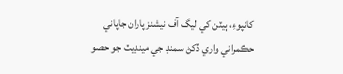کانپوءِ، ٻيٽن کي ليگ آف نيشنز پاران جاپاني حڪمراني واري ڏکڻ سمنڊ جي مينڊيٽ جو حصو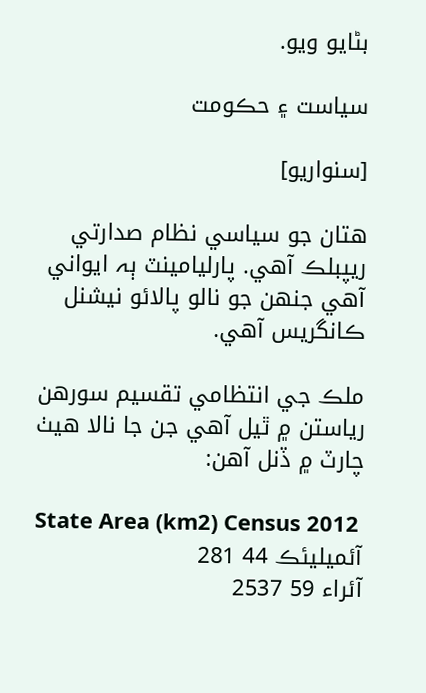بڻايو ويو.

سياست ۽ حڪومت

[سنواريو]

ھتان جو سياسي نظام صدارتي ريپبلڪ آھي. پارليامينٽ ٻہ ايواني آھي جنھن جو نالو پالائو نيشنل ڪانگريس آهي.

ملڪ جي انتظامي تقسيم سورھن رياستن ۾ ٿيل آهي جن جا نالا ھيٺ چارٽ ۾ ڏنل آھن:

State Area (km2) Census 2012
آئميليئڪ 44 281
آئراء 59 2537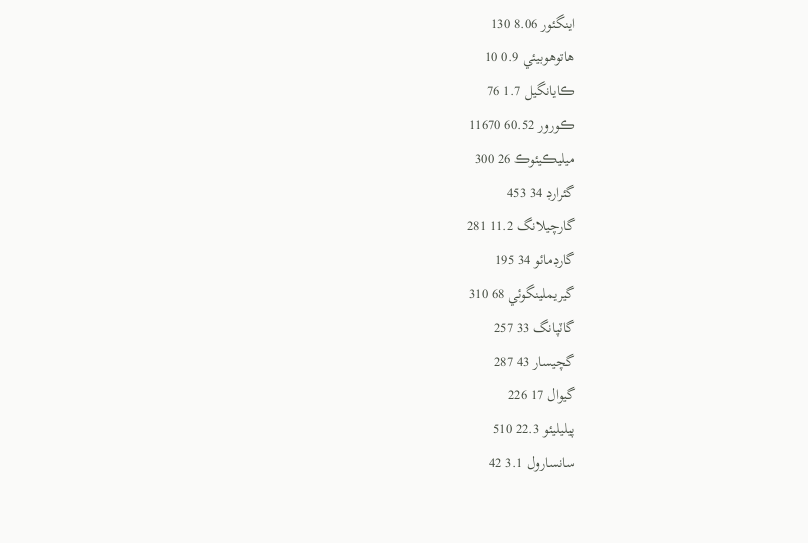اينگئور 8.06 130
ھاتوھوبيئي 0.9 10
ڪايانگيل 1.7 76
ڪورور 60.52 11670
ميليڪيئوڪ 26 300
گئرارڊ 34 453
گارچيلانگ 11.2 281
گارڊمائو 34 195
گيريملينگوئي 68 310
گاٽپانگ 33 257
گچيسار 43 287
گيوال 17 226
پيليليئو 22.3 510
سانسارول 3.1 42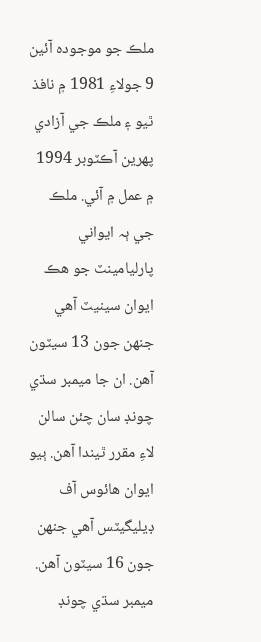ملڪ جو موجوده آئين 9 جولاءِ 1981 ۾ نافذ ٿيو ۽ ملڪ جي آزادي پھرين آڪٽوبر 1994 ۾ عمل ۾ آئي. ملڪ جي ٻہ ايواني پارليامينٽ جو ھڪ ايوان سينيٽ آھي جنھن جون 13 سيٽون آھن. ان جا ميمبر سڌي چونڊ سان چئن سالن لاءِ مقرر ٿيندا آھن. ٻيو ايوان ھائوس آف ڊيليگيٽس آھي جنھن جون 16 سيٽون آھن. ميمبر سڌي چونڊ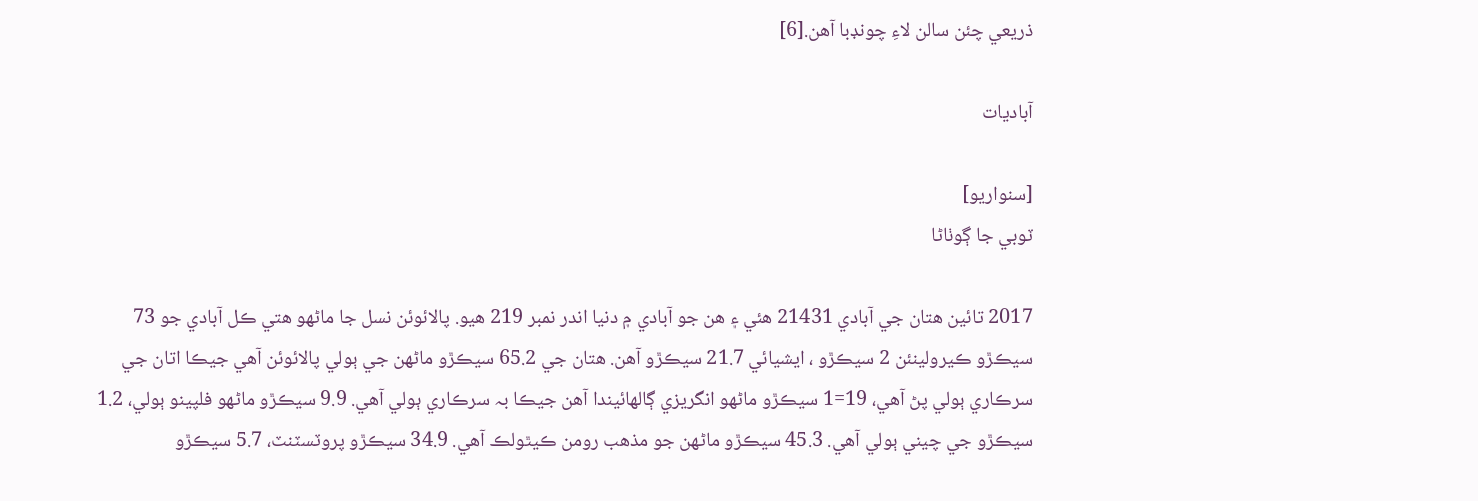ذريعي چئن سالن لاءِ چونڊبا آھن.[6]

آباديات

[سنواريو]
ٽوبي جا ڳوٺاڻا

2017 تائين ھتان جي آبادي 21431 ھئي ۽ ھن جو آبادي ۾ دنيا اندر نمبر 219 ھيو. پالائوئن نسل جا ماڻهو ھتي ڪل آبادي جو 73 سيڪڙو ڪيرولينئن 2 سيڪڙو ، ايشيائي 21.7 سيڪڙو آھن. ھتان جي 65.2 سيڪڙو ماڻهن جي ٻولي پالائوئن آھي جيڪا اتان جي سرڪاري ٻولي پڻ آھي، 19=1 سيڪڙو ماڻهو انگريزي ڳالھائيندا آھن جيڪا بہ سرڪاري ٻولي آھي. 9.9 سيڪڙو ماڻهو فلپينو ٻولي، 1.2 سيڪڙو جي چيني ٻولي آھي. 45.3 سيڪڙو ماڻھن جو مذھب رومن ڪيٿولڪ آھي. 34.9 سيڪڙو پروٽسٽنٽ، 5.7 سيڪڙو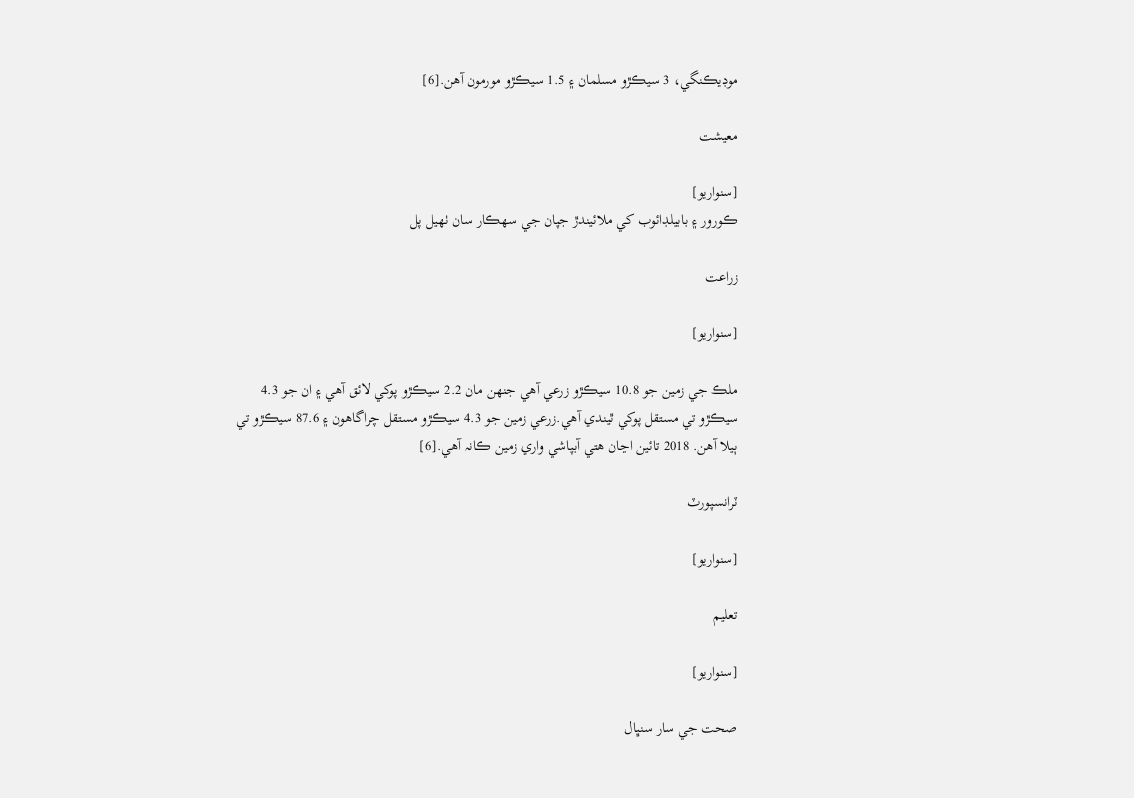موڊيڪنگي، 3 سيڪڙو مسلمان ۽ 1.5 سيڪڙو مورمون آھن.[6]

معيشت

[سنواريو]
ڪورور ۽ بابيلڊائوب کي ملائيندڙ جپان جي سھڪار سان ٺھيل پل

زراعت

[سنواريو]

ملڪ جي زمين جو 10.8 سيڪڙو زرعي آھي جنھن مان 2.2 سيڪڙو پوکي لائق آھي ۽ ان جو 4.3 سيڪڙو تي مستقل پوکي ٿيندي آهي.زرعي زمين جو 4.3 سيڪڙو مستقل چراگاھون ۽ 87.6 سيڪڙو تي ٻيلا آهن. 2018 تائين اڃان ھتي آبپاشي واري زمين ڪانہ آھي.[6]

ٽرانسپورٽ

[سنواريو]

تعليم

[سنواريو]

صحت جي سار سنڀال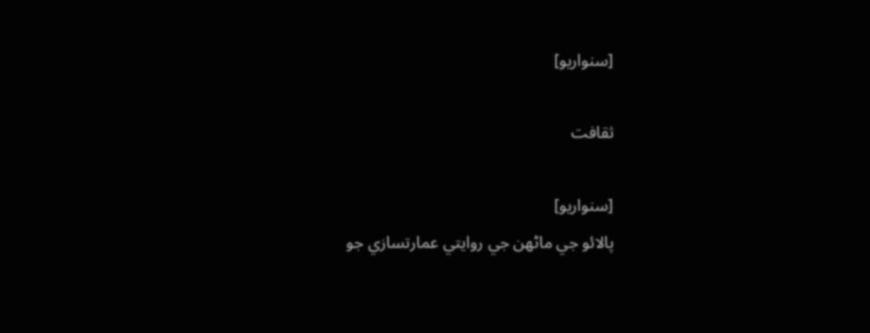[سنواريو]

ثقافت

[سنواريو]
پالائو جي ماڻهن جي روايتي عمارتسازي جو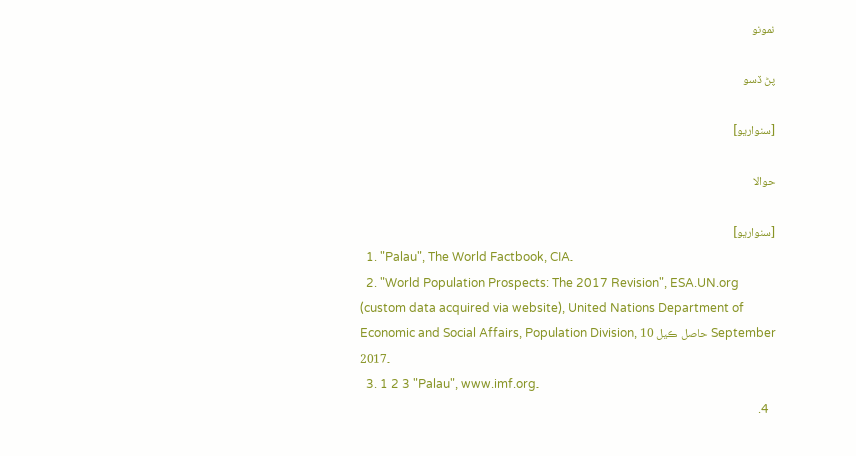نمونو

پڻ ڏسو

[سنواريو]

حوالا

[سنواريو]
  1. "Palau", The World Factbook, CIA۔
  2. "World Population Prospects: The 2017 Revision", ESA.UN.org (custom data acquired via website), United Nations Department of Economic and Social Affairs, Population Division, حاصل ڪيل 10 September 2017۔
  3. 1 2 3 "Palau", www.imf.org۔
  4.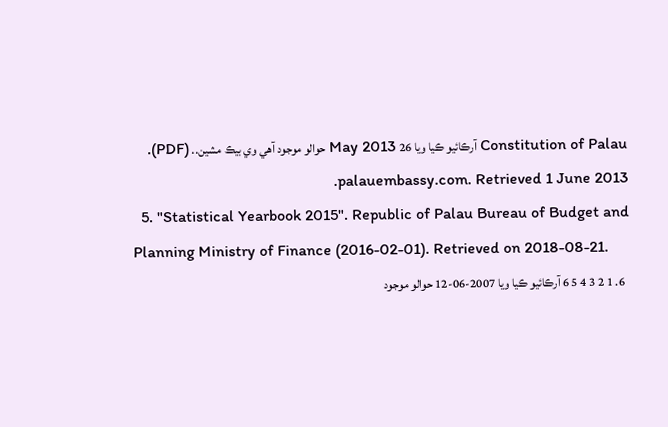Constitution of Palau آرڪائيو ڪيا ويا 26 May 2013 حوالو موجود آهي وي بيڪ مشين.. (PDF). palauembassy.com. Retrieved 1 June 2013.
  5. "Statistical Yearbook 2015". Republic of Palau Bureau of Budget and Planning Ministry of Finance (2016-02-01). Retrieved on 2018-08-21.
  6. 1 2 3 4 5 6 آرڪائيو ڪيا ويا 2007-06-12 حوالو موجود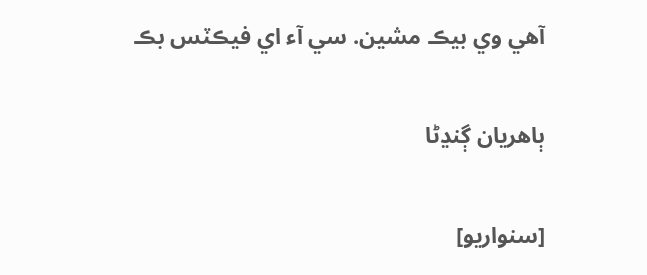آهي وي بيڪ مشين. سي آء اي فيڪٽس بڪ

ٻاهريان ڳنڍڻا

[سنواريو]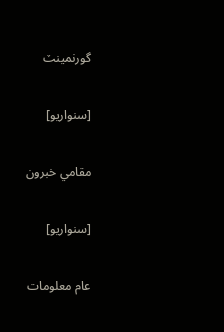گورنمينٽ

[سنواريو]

مقامي خبرون

[سنواريو]

عام معلومات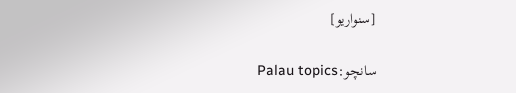[سنواريو]

سانچو:Palau topics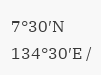7°30′N 134°30′E /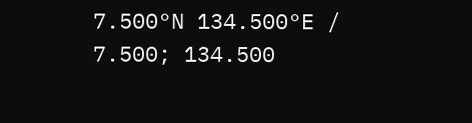7.500°N 134.500°E / 7.500; 134.500